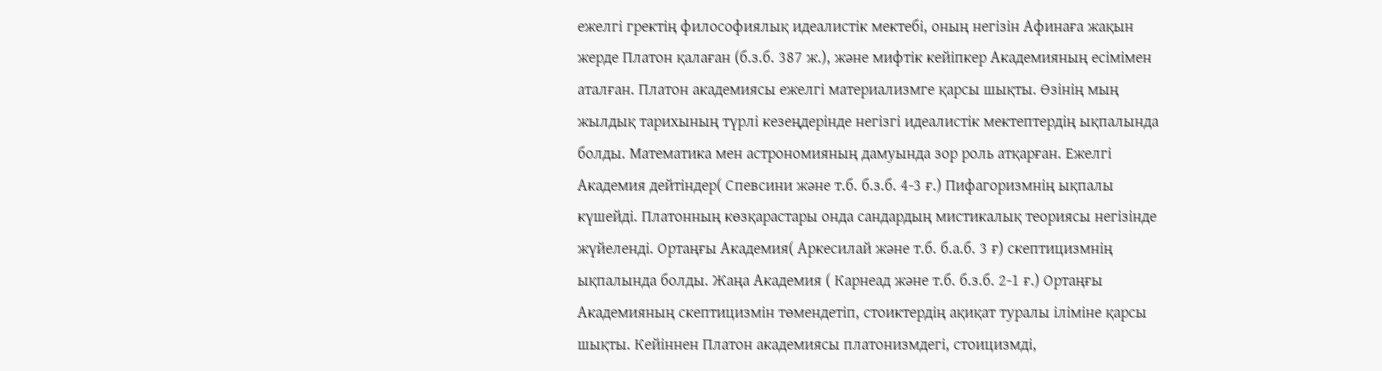ежелгі гректің философиялық идеалистік мектебі, оның негізін Афинаға жақын жерде Платон қалаған (б.з.б. 387 ж.), және мифтік кейіпкер Академияның есімімен аталған. Платон академиясы ежелгі материализмге қарсы шықты. Өзінің мың жылдық тарихының түрлі кезеңдерінде негізгі идеалистік мектептердің ықпалында болды. Математика мен астрономияның дамуында зор роль атқарған. Ежелгі Академия дейтіндер( Спевсини және т.б. б.з.б. 4-3 ғ.) Пифагоризмнің ықпалы күшейді. Платонның көзқарастары онда сандардың мистикалық теориясы негізінде жүйеленді. Ортаңғы Академия( Аркесилай және т.б. б.а.б. 3 ғ) скептицизмнің ықпалында болды. Жаңа Академия ( Карнеад және т.б. б.з.б. 2-1 ғ.) Ортаңғы Академияның скептицизмін төмендетіп, стоиктердің ақиқат туралы іліміне қарсы шықты. Кейіннен Платон академиясы платонизмдегі, стоицизмді,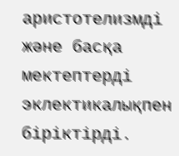аристотелизмді және басқа мектептерді эклектикалықпен біріктірді.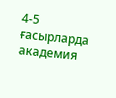4-5 ғасырларда академия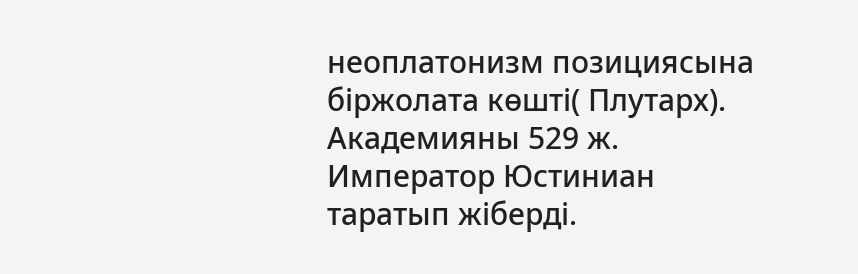неоплатонизм позициясына біржолата көшті( Плутарх). Академияны 529 ж. Император Юстиниан таратып жіберді.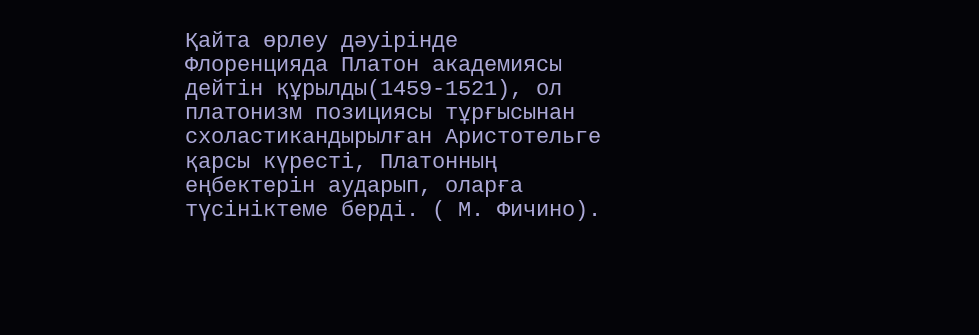Қайта өрлеу дәуірінде Флоренцияда Платон академиясы дейтін құрылды(1459-1521), ол платонизм позициясы тұрғысынан схоластикандырылған Аристотельге қарсы күресті, Платонның еңбектерін аударып, оларға түсініктеме берді. ( М. Фичино).